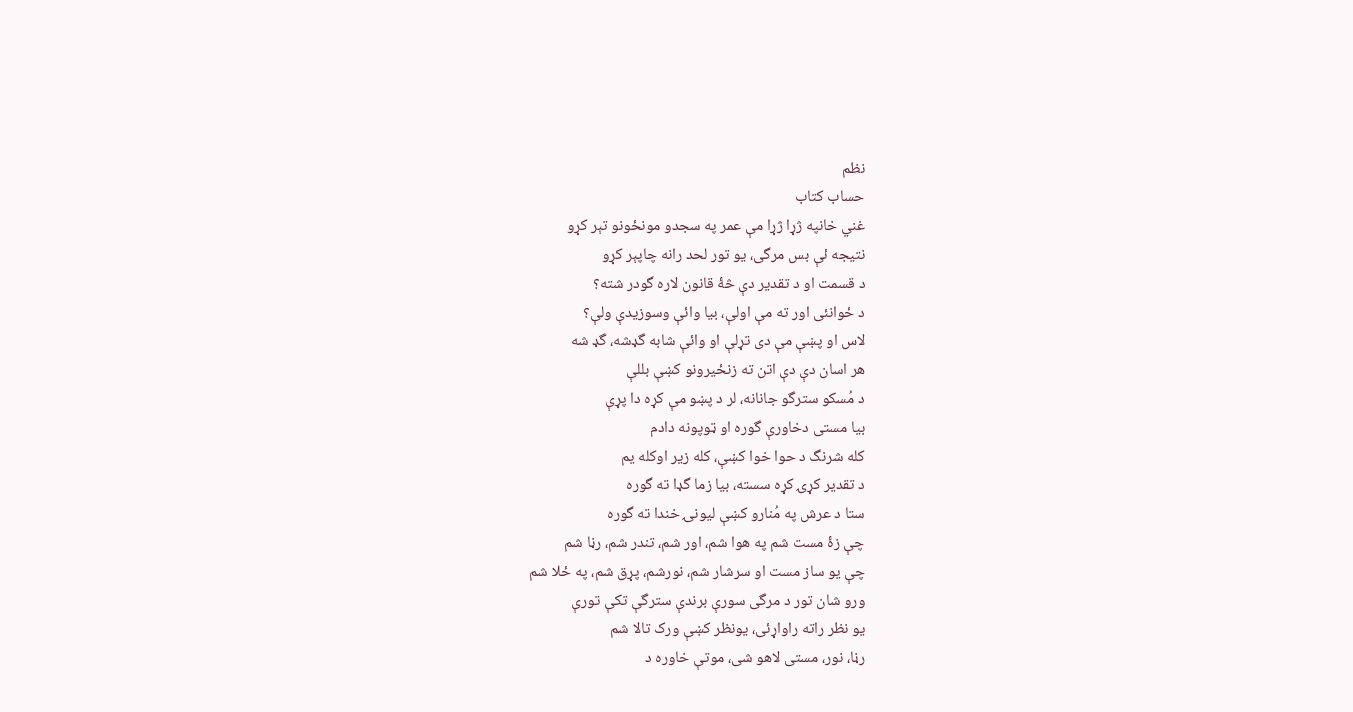نظم
حساب کتاب
غني خانپه ژړا ژړا مې عمر په سجدو مونځونو تېر کړو
نتيجه ئې بس مرگی، يو تور لحد رانه چاپېر کړو
د قسمت او د تقدير دې څۀ قانون لاره گودر شته؟
د ځوانئی اور ته مې اولې، بيا وائې وسوزيدې ولې؟
لاس او پښې مې دی تړلې او وائې شابه گډشه، گډ شه
هر اسان دې دې اتن ته زنځيرونو کښې بللې
د مُسکو سترگو جانانه، لر د پښو مې کړه دا پړې
بيا مستی دخاورې گوره او ټوپونه دادم
کله شرنگ د حوا خوا کښې، کله زير اوکله يم
د تقدير کړۍ کړه سسته، بيا زما گډا ته گوره
ستا د عرش په مُنارو کښې ليونۍ خندا ته گوره
چې زۀ مست شم په هوا شم، اور شم، تندر شم، رڼا شم
چې يو ساز مست او سرشار شم، نورشم، پړق شم، په ځلا شم
ورو شان تور د مرگی سورې برندې سترگې تکې تورې
يو نظر راته راواړئی، يونظر کښې ورک تالا شم
رڼا، نور، مستی لاهو شی، موتې خاوره د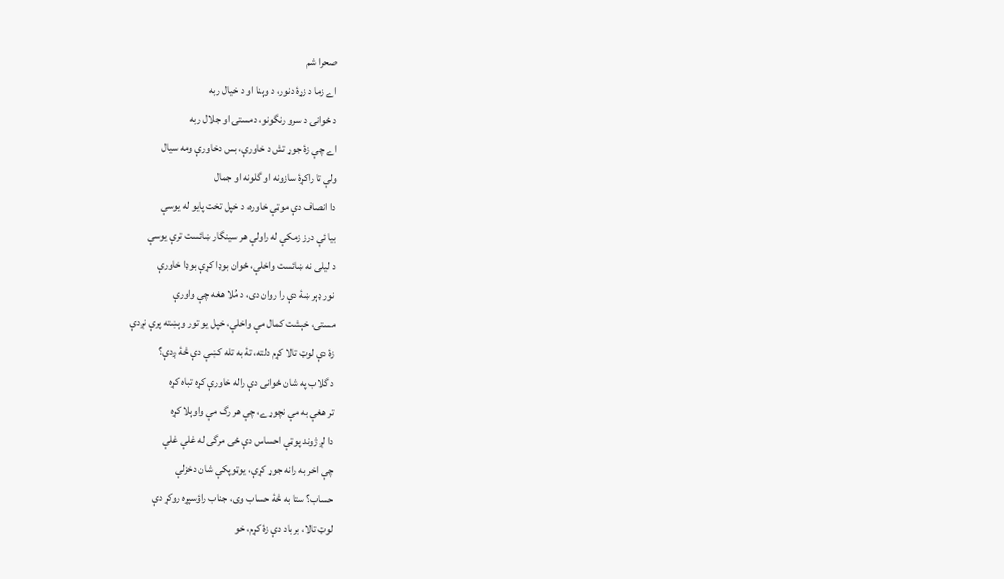صحرا شم
اے زما د زړۀ دنور، د وېنا او د خيال ربه
د ځوانۍ د سرو رنگونو، دمستۍ او جلال ربه
اے چې زۀ جوړ تش د خاورې، بس دخاورې ومه سيال
ولې تا راکړۀ سازونه او گلونه او جمال
دا انصاف دې موټې خاوره، د خپل تخت پايو له يوسې
بيا ئې درز زمکې له راولې هر سينگار ښائست ترې يوسې
د ليلی نه ښائست واخلې، ځوان بوډا کړې بوډا خاورې
نور ډېر ښۀ دې را روان دی، د مُلا هغه چې واورې
مستی، خېشت کمال مې واخلې، خپل يو تور وېښته پرې نږدې
زۀ دې لوټ تالا کړم دلته، تۀ به تله کښې دې څۀ ږدې؟
د گلاب په شان ځوانی دې راله خاورې کړه تباه کړه
تر هغې به مې نچوړے، چې هر رگ مې واوېلا کړه
دا لږ ژوند پوټې احساس دې ځی مرگی له غلې غلې
چې اخر به رانه جوړ کړې، يوټوپکې شان دخزلې
حساب؟ ستا به څۀ حساب وی، جناب راؤسپړه روکړ دې
لوټ تالا، برباد دې زۀ کړم، خو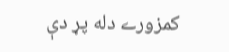کمزورے دله پړ دې